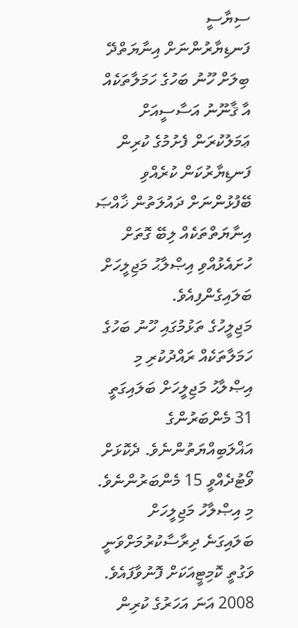ސިޔާސީ
ފަނޑިޔާރުންނަށް އިނާޔަތްދޭ ބިލަށް ހޫނު ބަހުގެ ހަމަލާތަކެއް
އާ ޤާނޫނު އަސާސީއަށް ޢަމަލުކުރަން ފެށުމުގެ ކުރިން ފަނޑިޔާރުކަން ކުރެއްވި ބޭފުޅުންނަށް ދައުލަތުން ޚާއްޞަ އިނާޔަތްތަކެއް ލިބޭ ގޮތަށް ހުށައެޅުއްވި އިޞްލާޙު މަޖިލީހަށް ބަލައިގެންފިއެވެ.
މަޖިލީހުގެ ތަޅުމުގައި ހޫނު ބަހުގެ ހަމަލާތަކެއް ރައްދުކުރި މި އިޞްލާޙު މަޖިލީހަށް ބަލައިގަތީ 31 މެންބަރުންގެ އަޣްލަބިއްޔަތުންނެވެ. ދެކޮޅަށް ވޯޓުދެއްވީ 15 މެންބަރުންނެވެ. މި އިޞްލާހު މަޖިލީހަށް ބަލައިގަނެ ދިރާސާކުރުމަށްވަނީ ވަގުތީ ކޮމިޓީއަކަށް ފޮނުވާފައެވެ.
2008 އަނަ އަހަރުގެ ކުރިން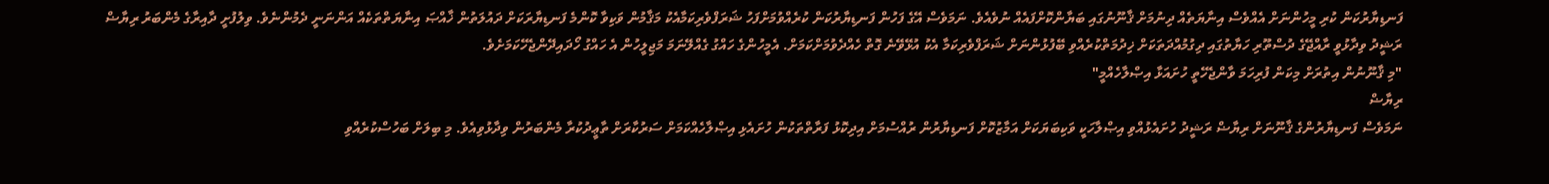ފަނޑިޔާރުކަން ކުރި މީހުންނަށް އެއްވެސް އިނާޔަތެއް ދިނުމަށް ޤާނޫނުގައި ބަޔާންކޮށްފައެއް ނުވެއެވެ. ނަމަވެސް އޭގެ ފަހުން ފަނޑިޔާރުކަން ކުރެއްވުމަށްފަހު ޝަރަފްވެރިކަމާއެކު މަޤާމުން ވަކިވާ ކޮންމެ ފަނޑިޔާރަކަށް ދައުލަތުން ޚާއްޞަ އިނާޔަތްތަކެއް އަންނަނީ ދެމުންނެވެ. ވިލުފުށީ ދާއިރާގެ މެންބަރު ރިޔާޟް ރަޝީދު ވިދާޅުވީ ރާއްޖޭގެ ދުސްތޫރި ހަޔާތުގައި ދިގުމުއްދަތަކަށް ޚިދުމަތްކުރެއްވި ބޭފުޅުންނަށް ޝަރަފްވެރިކަމާ އެކު އުޅޭވޭނެ ގޮތް ހެއްދެވުމަށްކަމަށް. އެމީހުންގެ ހައްގު ގެއްލޭނަމަ މަޖިލީހުން އެ ހައްގު ހޯދައިދޭންޖެހޭކަމަށެވެ.
"މި ޤާނޫނުން އިތުރަށް މިކަން ފުރިހަމަ ވާންޖެހޭތީ ހުށައަޅާ އިޞްލާހެއްމީ"
ރިޔާޟް
ނަމަވެސް ފަނޑިޔާރުންގެ ޤާނޫނަށް ރިޔާޟް ރަޝީދު ހުށައެޅުއްވި އިޞްލާހަކީ ވަކިބަޔަކަށް އަމާޒުކޮށް ފަނޑިޔާރުން ރުއްސުމަށް އިދިކޮޅު ފަރާތްތަކުން ހުށައެޅި އިޞްލާހެއްކަމަށް ސަރުކާރަށް ތާޢީދުކުރާ މެންބަރުން ވިދާޅުވިއެވެ. މި ބިލަށް ބަހުސްކުރެއްވި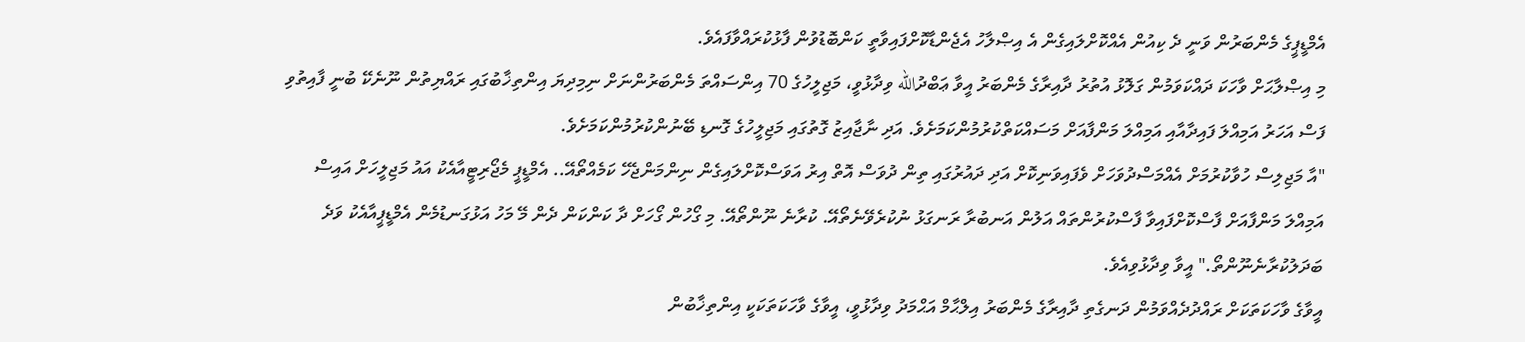އެމްޑީޕީގެ މެންބަރުން ވަނީ ދެ ކިއުން އެއްކޮށްލައިގެން އެ އިޞްލާހު އެޖެންޑާކޮށްފައިވާތީ ކަންބޮޑުވުން ފާޅުކުރައްވާފައެވެ.
މި އިޞްލާޙަށް ވާހަކަ ދައްކަވަމުން ގަލޮޅު އުތުރު ދާއިރާގެ މެންބަރު އީވާ ޢަބްދުالله ވިދާޅުވީ، މަޖިލީހުގެ 70 އިންސައްތަ މެންބަރުންނަށް ނިމިދިޔަ އިންތިޚާބުގައި ރައްޔިތުން ނޫނެކޭ ބުނީ ފާއިތުވި ފަސް އަހަރު އަމިއްލަ ފައިދާއާއި އަމިއްލަ މަންފާއަށް މަސައްކަތްކުރުމުންކަމަށެވެ. އަދި ނާޖާއިޒު ގޮތުގައި މަޖިލީހުގެ ގޮނޑި ބޭނުންކުރުމުންކަމަށެވެ.
"އާ މަޖިލިސް ހުވާކުރުމަށް އެއްމަސްދުވަހަށް ވެފައިވަނިކޮށް އަދި ދައުރުގައި ތިން ދުވަސް އޮތް އިރު އަވަސްކޮށްލައިގެން ނިންމަންޖެހޭ ކަމެއްތޯއޭ.. އެމްޑީޕީ މެޖޯރިޓީއާއެކު އައު މަޖިލީހަށް އައިސް އަމިއްލަ މަންފާއަށް ފާސްކޮށްފައިވާ ފާސްކުރުންތައް އަލުން އަނބުރާ ރަނގަޅު ނުކުރެވޭނެތޯއޭ. ކުރާނެ ނޫންތޯއޭ. މި ގޯހުން ގޯހަށް ދާ ކަންކަން ދެން މޭ މަހު އަޅުގަނޑުމެން އެމްޑީޕީއާއެކު ވަދެ ބަދަލުކުރާނެނޫންތޯ." އީވާ ވިދާޅުވިއެވެ.
އީވާގެ ވާހަކަތަކަށް ރައްދުދެއްވަމުން ދަނގެތި ދާއިރާގެ މެންބަރު އިލްޙާމް އަޙްމަދު ވިދާޅުވީ، އީވާގެ ވާހަކަތަކަކީ އިންތިޚާބުން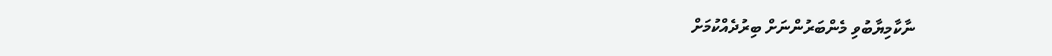ނާކާމިޔާބުވި މެންބަރުންނަށް ބިރުދެއްކުމަށް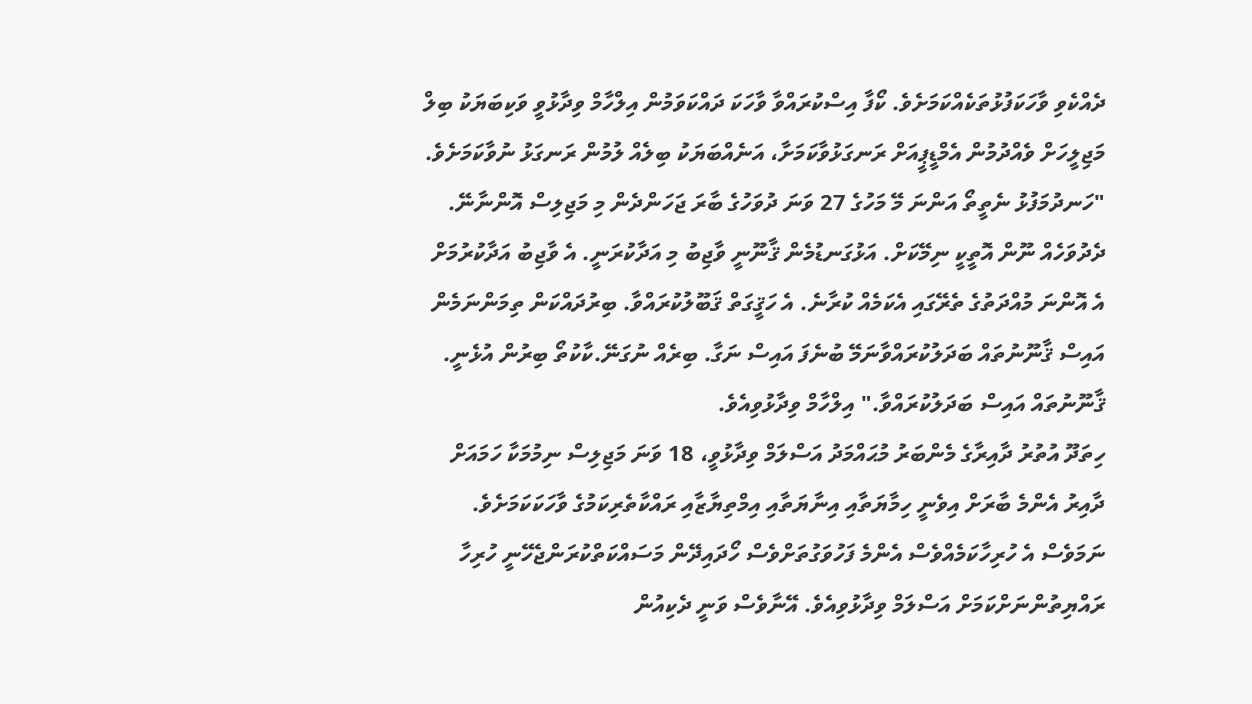ދެއްކެވި ވާހަކަފުޅުތަކެއްކަމަށެވެ. ކޯފާ އިސްކުރައްވާ ވާހަކަ ދައްކަވަމުން އިލްހާމް ވިދާޅުވީ ވަކިބަޔަކު ބިލް މަޖިލީހަށް ވެއްދުމުން އެމްޑީޕީއަށް ރަނގަޅުވާކަމަށާ، އަނެއްބަޔަކު ބިލެއް ލުމުން ރަނގަޅު ނުވާކަމަށެވެ.
"ހަނދުމަފުޅު ނެތީތޯ އަންނަ މޭ މަހުގެ 27 ވަނަ ދުވަހުގެ ބާރަ ޖަހަންދެން މި މަޖިލިސް އޮންނާނޭ. ދެދުވަހެއް ނޫން އޮތީކީ ނިމޭކަށް. އަޅުގަނޑުމެން ޤާނޫނީ ވާޖިބު މި އަދާކުރަނީ. އެ ވާޖިބު އަދާކުރުމަށް އެ އޮންނަ މުއްދަތުގެ ތެރޭގައި އެކަމެއް ކުރާނެ. އެ ހަޤީގަތް ޤަބޫލުކުރައްވާ. ބިރުދައްކަން ތިމަންނަމެން އައިސް ޤާނޫނުތައް ބަދަލުކުރައްވާނަމޭ ބުނެފަ އައިސް ނަގާ. ބިރެއް ނުގަނޭ.ކާކުތޯ ބިރުން އުޅެނީ. ޤާނޫނުތައް އައިސް ބަދަލުކުރައްވާ." އިލްހާމް ވިދާޅުވިއެވެ.
ހިތަދޫ އުތުރު ދާއިރާގެ މެންބަރު މުޙައްމަދު އަސްލަމް ވިދާޅުވީ، 18 ވަނަ މަޖިލިސް ނިމުމަކާ ހަމައަށް ދާއިރު އެންމެ ބާރަށް އިވެނީ ހިމާޔަތާއި އިނާޔަތާއި އިމްތިޔާޒާއި ރައްކާތެރިކަމުގެ ވާހަކަކަމަށެވެ. ނަމަވެސް އެ ހުރިހާކަމެއްވެސް އެންމެ ފަހުވަގުތަށްވެސް ހޯދައިދޭން މަސައްކަތްކުރަންޖެހޭނީ ހުރިހާ ރައްޔިތުންނަށްކަމަށް އަސްލަމް ވިދާޅުވިއެވެ. އޭނާވެސް ވަނީ ދެކިއުން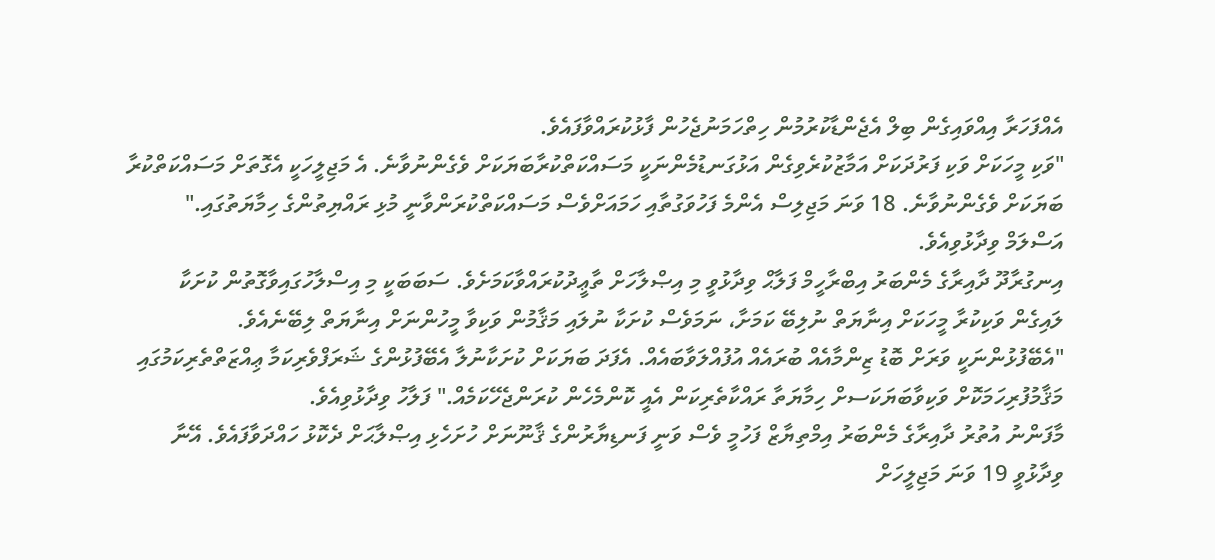އެއްފަހަރާ އިއްވައިގެން ބިލް އެޖެންޑާކުރުމުން ހިތްހަމަނުޖެހުން ފާޅުކުރައްވާފައެވެ.
"ވަކި މީހަކަށް ވަކި ފަރުދަކަށް އަމާޒުކުރެވިގެން އަޅުގަނޑުމެންނަކީ މަސައްކަތްކުރާބަޔަކަށް ވެގެންނުވާނެ. އެ މަޖިލީހަކީ އެގޮތަށް މަސައްކަތްކުރާ ބަޔަކަށް ވެގެންނުވާނެ. 18 ވަނަ މަޖިލިސް އެންމެ ފަހުވަގުތާއި ހަމައަށްވެސް މަސައްކަތްކުރަންވާނީ މުޅި ރައްޔިތުންގެ ހިމާޔަތުގައި." އަސްލަމް ވިދާޅުވިއެވެ.
އިނގުރާދޫ ދާއިރާގެ މެންބަރު އިބްރާހީމް ފަލާޙް ވިދާޅުވީ މި އިޞްލާހަށް ތާޢީދުކުރައްވާކަމަށެވެ. ސަބަބަކީ މި އިސްލާހުގައިވާގޮތުން ކުށަކާ ލައިގެން ވަކިކުރާ މީހަކަށް އިނާޔަތް ނުލިބޭ ކަމަށާ، ނަމަވެސް ކުށަކާ ނުލައި މަޤާމުން ވަކިވާ މީހުންނަށް އިނާޔަތް ލިބޭނެއެވެ.
"އެބޭފުޅުންނަކީ ވަރަށް ބޮޑު ޒިންމާއެއް ބުރައެއް އުފުއްލަވާބައެއް. އެފަދަ ބަޔަކަށް ކުށަކާނުލާ އެބޭފުޅުންގެ ޝަރަފްވެރިކަމާ ޢިއްޒަތްތެރިކަމުގައި މަޤާމުފުރިހަމަކޮށް ވަކިވާބަޔަކަސށް ހިމާޔަތާ ރައްކާތެރިކަން އެއީ ކޮންމެހެން ކުރަންޖެހޭކަމެއް." ފަލާހު ވިދާޅުވިއެވެ.
މާފަންނު އުތުރު ދާއިރާގެ މެންބަރު އިމްތިޔާޒް ފަހުމީ ވެސް ވަނީ ފަނޑިޔާރުންގެ ޤާނޫނަށް ހުށަހެޅި އިޞްލާޙަށް ދެކޮޅު ހައްދަވާފައެވެ. އޭނާ ވިދާޅުވީ 19 ވަނަ މަޖިލީހަށް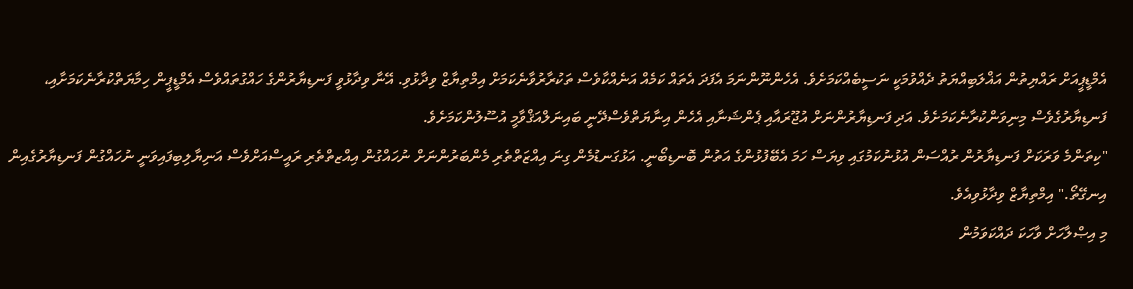އެމްޑީޕީއަށް ރައްޔިތުން އަޣްލަބިއްޔަތު ދެއްވުމަކީ ނަސީބެއްކަމަށެވެ. އެހެންނޫންނަމަ އެފަދަ އެތައް ކަމެއް އަނެއްކާވެސް ތަކުރާރުވާނެކަމަށް އިމްތިޔާޒް ވިދާޅުވި. އޭނާ ވިދާޅުވީ ފަނޑިޔާރުންގެ ހައްގުތައްވެސް އެމްޑީޕީން ހިމާޔަތްކުރާނެކަމަށާއި، ފަނޑިޔާރުގެވެސް މިނިވަންކުރާނެކަމަށެވެ. އަދި ފަނޑިޔާރުންނަށް އުޖޫރައާއި ޕެންޝަނާއި އެހެން އިނާޔަތްވެސްދޭނީ ބައިނަލްއަޤްވާމީ އުސޫލުންކަމަށެވެ.
"ކިތަންމެ ވަރަކަށް ފަނޑިޔާރުން ރުއްސަން އުޅުނުކަމުގައި ވިޔަސް ހަމަ އެބޭފުޅުންގެ އަތުން ބޮނޑިބޯނީ. އަޅުގަނޑުމެން ގިނަ އިއްޒަތްތެރި މެންބަރުންނަށް ނުހައްގުން އިއްޒތްތެރި ރައީސްއަށްވެސް އަނިޔާލިބިފައިވަނީ ނުހައްގުން ފަނޑިޔާރުގެއިން އިނގޭތޯ." އިމްތިޔާޒް ވިދާޅުވިއެވެ.
މި އިޞްލާހަށް ވާހަކަ ދައްކަވަމުން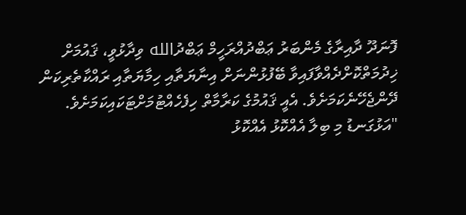ފޮނަދޫ ދާއިރާގެ މެންބަރު ޢަބްދުއްރަހީމް ޢަބްދުالله ވިދާޅުވީ، ޤައުމަށް ޚިދުމަތްކޮށްދެއްވާފައިވާ ބޭފުޅުންނަށް އިނާޔަތާއި ހިމާޔަތާއި ރައްކާތެރިކަން ދޭންޖެހޭނެކަމަށެވެ. އެއީ ޤައުމުގެ ކަރާމާތް ހިފެހެއްޓުމަށްޓަކައިކަމަށެވެ.
"އަޅުގަނޑު މި ބިލާ އެއްކޮޅު އެއްކޮޅު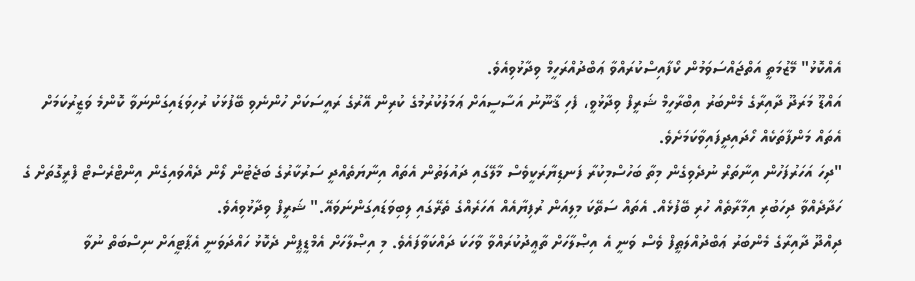އެއްކޮޅު" މޭޒުމަތީ އަތްޖައްސަވަމުން ކޯފާއިސްކުރައްވާ ޢަބްދުއްރަހީމް ވިދާޅުވިއެވެ.
އައްޑޫ މަރަދޫ ދާއިރާގެ މެންބަރު އިބްރާހީމް ޝަރީފް ވިދާޅުވީ، ފެހި ޤާނޫނު އަސާސީއަށް ޢަމަލުކުރުމުގެ ކުރިން އޭރުގެ ރައީސަކަށް ހުންނެވި ބޭފުޅަކު ރުހިވަޑައިގަންނަވާ ކޮންމެ ވަޒީރުކަމަށް އެތައް މަންފާތަކެއް ހޯދައިދީފައިވާކަމަށެވެ.
"ދިހަ އަހަރުފަހުން އިނާތަރް ނުދެވިގެން މިތާ ބަހުސްމިކުރާ ފަނޑިޔާރަކީވެސް މާލޭގައި ދައުލަތުން އެތައް އިނާޔަތެއްދީ ސަރުކާރުގެ ބަޖެޓުން ލޯން ދެއްވައިގެން އިންޓްރެސްޓް ފްރީގޮތަށް ގެ ހަދާދެއްވާ ދިހަބުރި އިމާރާތެއް ހުރި ބޭފުޅެއް. އެތައް ސަތޭކަ މިލިއަން ރުފިޔާއެއް އަހަރެއްގެ ތެރޭގައި ލިބިވަޑައިގަންނަވައޭ." ޝަރީފް ވިދާޅުވިއެވެ.
ދިއްދޫ ދާއިރާގެ މެންބަރު ޢަބްދުއްލަޠީފް ވެސް ވަނީ އެ އިޞްލާހަށް ތާޢީދުކުރައްވާ ވާހަކަ ދައްކަވާފައެވެ. މި އިޞްލާހަށް އެމްޑީޕީން ދެކޮޅު ހައްދަވަނީ އެޕާޓީއަށް ނިސްބަތް ނުވާ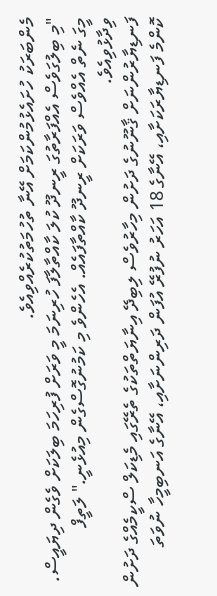މެންބަރަކު ހުށައެޅުމުންކަމަށް އޭނާ ތުހުމަތުކުރެއްވިއެވެ.
"މި ބިލުގަވެސް އެއްފަރާތުގަ ރީނދޫ ކުލަ ކާއްތާލާފަ ހުރިނަމަ މީ ވަރަށް ފުރިހަމަ ބިލަކަށް ވެގެން ދިޔައީސް. މީގަ ނެތް އެއްވެސް ވަރަކަށް ރީނދޫ ކާއްތާފައެއް. އެހެންވެ މި ކަމުނުގޮސްގެން މިއުޅެނީ." ލަތީފް ވިދާޅުވިއެވެ.
ފަނޑިޔާރުންނަށް ޤާނޫނުގެ ދަށުން މިހާރުވެސް ލިބިދޭ އިނާޔަތްތަކުގެ ތެރޭގައި މެޑިކަލް ސްކީމެއްގެ ދަށުން ކޮންމެ ފަނޑިޔާރަކަށާއި، އޭނާގެ 18 އަހަރު ނުފުރޭ އުފަން ދަރިންނަށާއި، އޭނާގެ އަނބިމީހާ ނުވަތަ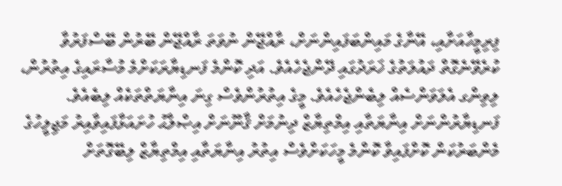ފިރިމީހާއަށާއި، އޭނާގެ މައިންބަފައިންނަށް، ރާއްޖޭން ނުވަތަ ރާއްޖޭން ބޭރުން ބޭސްފަރުވާ ކުރެވޭނެގޮތް ދައުލަތުގެ ޚަރަދުގައި ދޭންޖެހެއެވެ. އަދި ކޮންމެ ފަނޑިޔާރަކަށްމެ މުސާރައިގެ އިތުރުން، ލިވިންގ އެލަވަންސެއް ލިބެންޖެހެއެވެ. މީގެ އިތުރުންވެސް ގިނަ އިނާޔަތްތަކެއް ލިބެއެވެ.
ފަނޑިޔާރުންނަށް އިނާޔަތާއި އިމްތިޔާޒް ދިނުމަށް ޤާނޫނަށް އިޞްލާޙު ހުށައަޅާފައިވާއިރު މަޖިލީހުގެ މެންބަރުކަން ކޮށްފައިވާ ކޮންމެ މީހަކަށްވެސް އިތުރު އިނާޔަތާއި އިމްތިޔާޒް ލިބޭގޮތަށް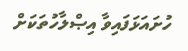ހުށައަޅަފައިވާ އިޞްލާހުތަކަށް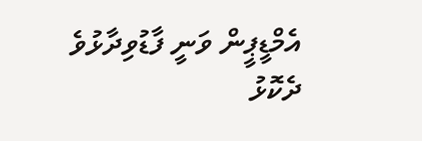އެމްޑީޕީން ވަނީ ފާޑުވިދާޅުވެ ދެކޮޅު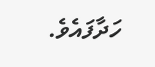ހަދާފައެވެ.